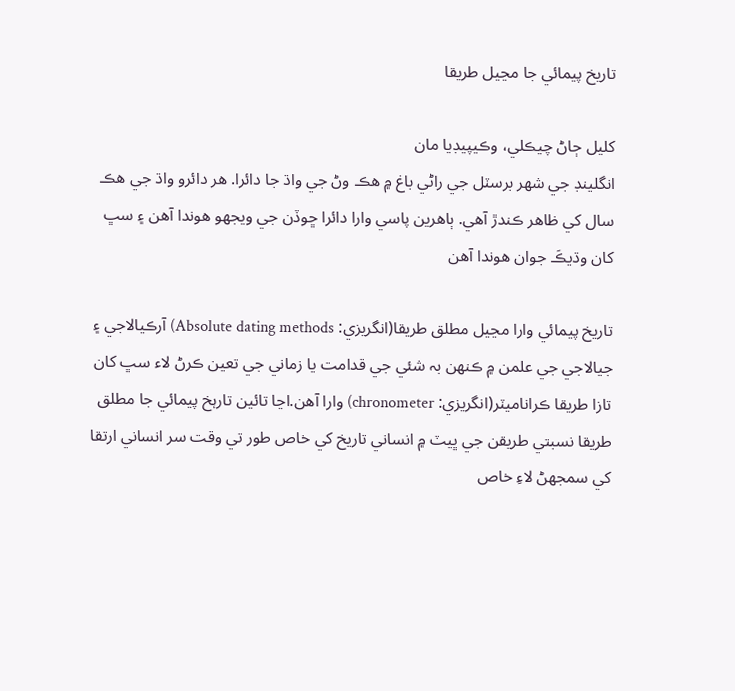تاريخ پيمائي جا مڃيل طريقا

کليل ڄاڻ چيڪلي، وڪيپيڊيا مان
انگلينڊ جي شھر برسٽل جي راڻي باغ ۾ ھڪ وڻ جي واڌ جا دائرا. ھر دائرو واڌ جي ھڪ سال کي ظاھر ڪندڙ آھي. ٻاھرين پاسي وارا دائرا ڇوڏن جي ويجھو ھوندا آھن ۽ سڀ کان وڌيڪَ جوان ھوندا آھن

تاريخ پيمائي وارا مڃيل مطلق طريقا(انگريزي: Absolute dating methods) آرڪيالاجي ۽ جيالاجي جي علمن ۾ ڪنھن بہ شئي جي قدامت يا زماني جي تعين ڪرڻ لاء سڀ کان تازا طريقا ڪراناميٽر(انگريزي: chronometer) وارا آھن.اڃا تائين تارہخ پيمائي جا مطلق طريقا نسبتي طريقن جي ڀيٽ ۾ انساني تاريخ کي خاص طور تي وقت سر انساني ارتقا کي سمجھڻ لاءِ خاص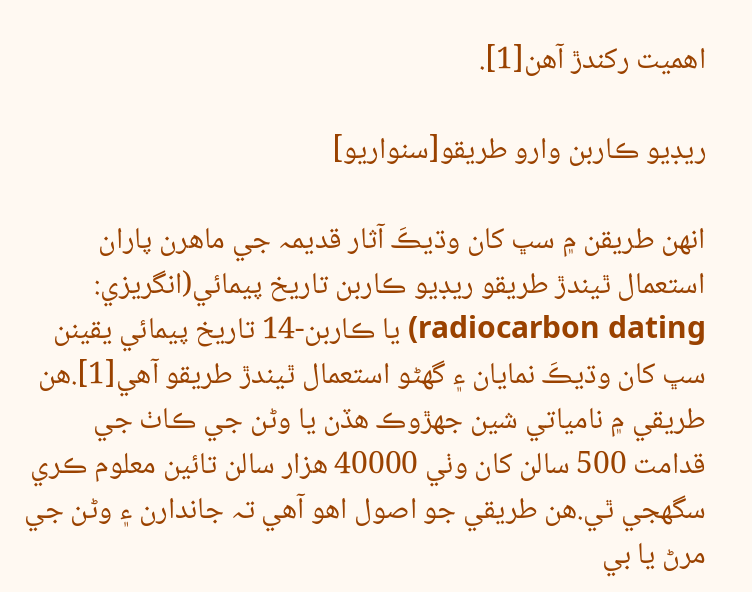اھميت رکندڙ آھن[1].

ريڊيو ڪاربن وارو طريقو[سنواريو]

انھن طريقن ۾ سڀ کان وڌيڪَ آثار قديمہ جي ماھرن پاران استعمال ٿيندڙ طريقو ريڊيو ڪاربن تاريخ پيمائي(انگريزي: radiocarbon dating) يا ڪاربن-14 تاريخ پيمائي يقينن سڀ کان وڌيڪَ نمايان ۽ گھڻو استعمال ٿيندڙ طريقو آهي[1].ھن طريقي ۾ نامياتي شين جھڙوڪ ھڏن يا وڻن جي ڪاٺ جي قدامت 500 سالن کان وٺي 40000 ھزار سالن تائين معلوم ڪري سگھجي ٿي.ھن طريقي جو اصول اھو آھي تہ جاندارن ۽ وڻن جي مرڻ يا بي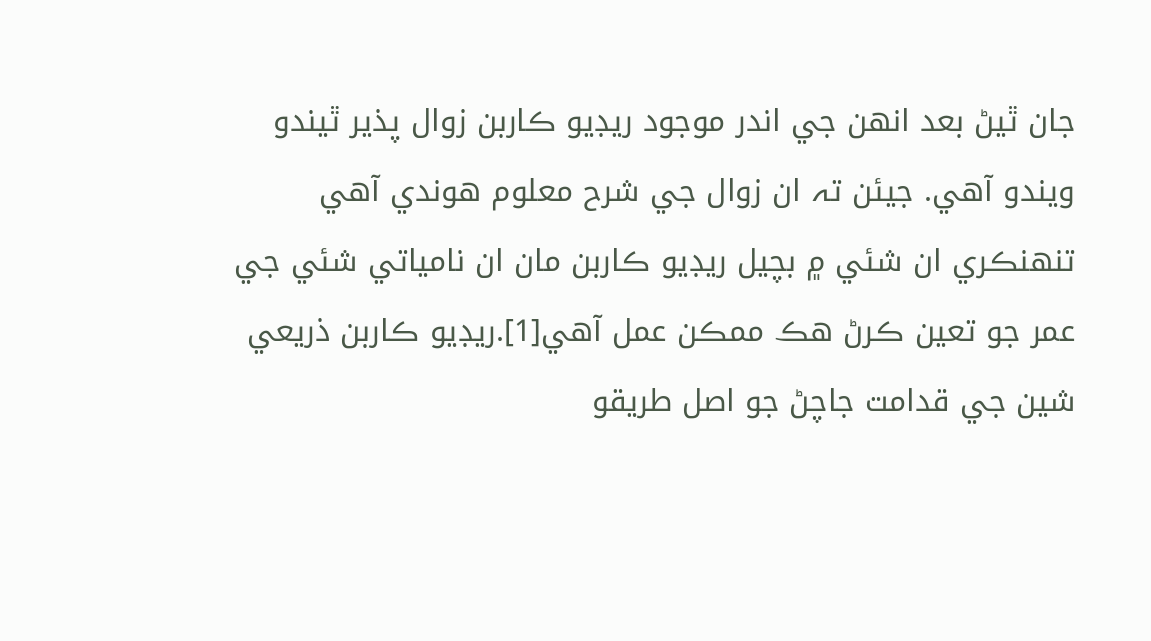جان ٿيڻ بعد انھن جي اندر موجود ريڊيو ڪاربن زوال پذير ٿيندو ويندو آهي. جيئن تہ ان زوال جي شرح معلوم ھوندي آھي تنھنڪري ان شئي ۾ بچيل ريڊيو ڪاربن مان ان نامياتي شئي جي عمر جو تعين ڪرڻ ھڪ ممڪن عمل آھي[1].ريڊيو ڪاربن ذريعي شين جي قدامت جاچڻ جو اصل طريقو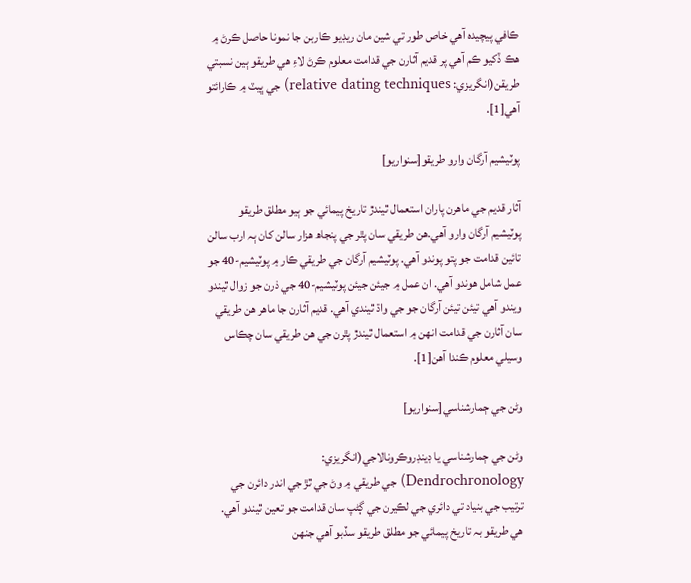ڪافي پيچيده آھي خاص طور تي شين مان ريڊيو ڪاربن جا نمونا حاصل ڪرڻ ۾ ھڪ ڏکيو ڪم آهي پر قديم آثارن جي قدامت معلوم ڪرڻ لاءِ ھي طريقو ٻين نسبتي طريقن(انگريزي: relative dating techniques) جي ڀيٽ ۾ ڪارائتو آهي[1].

پوٽيشيم آرگان وارو طريقو[سنواريو]

آثار قديم جي ماھرن پاران استعمال ٿيندڙ تاريخ پيمائي جو ٻيو مطلق طريقو پوٽيشيم آرگان وارو آھي.ھن طريقي سان پٿر جي پنجاھ ھزار سالن کان ٻہ ارب سالن تائين قدامت جو پتو پوندو آھي. پوٽيشيم آرگان جي طريقي ڪار ۾ پوٽيشيم-40 جو عمل شامل ھوندو آھي. ان عمل ۾ جيئن جيئن پوٽيشيم-40 جي ذرن جو زوال ٿيندو ويندو آھي تيئن تيئن آرگان جو جي واڌ ٿيندي آهي. قديم آثارن جا ماهر ھن طريقي سان آثارن جي قدامت انھن ۾ استعمال ٿيندڙ پٿرن جي ھن طريقي سان چڪاس وسيلي معلوم ڪندا آهن[1].

وڻن جي ڄمارشناسي[سنواريو]

وڻن جي ڄمارشناسي يا ڊينڊروڪرونالاجي(انگريزي: Dendrochronology) جي طريقي ۾ وڻ جي ٿڙ جي اندر دائرن جي ترتيب جي بنياد تي دائري جي لڪيرن جي ڳڻپ سان قدامت جو تعين ٿيندو آهي. ھي طريقو بہ تاريخ پيمائي جو مطلق طريقو سڏبو آهي جنھن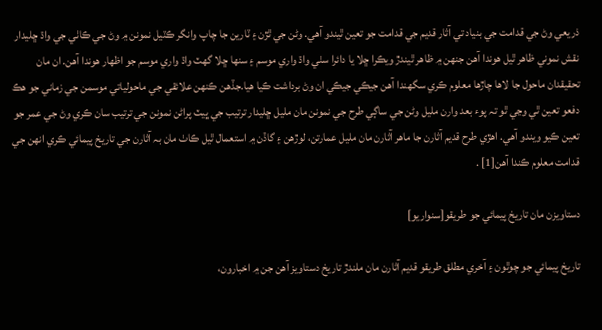ذريعي وڻ جي قدامت جي بنياد تي آثار قديم جي قدامت جو تعين ٿيندو آهي. وڻن جي ٿڙن ۽ ٽارين جا چاپ وانگر ڪٽيل نمونن ۾ وڻ جي ڪاٺي جي واڌ ڇليدار نقش نموني ظاھر ٿيل ھوندا آھن جنھن ۾ ظاھر ٿيندڙ ويڪرا ڇلا يا دائرا سٺي واڌ واري موسم ۽ سنھا ڇلا گھٽ واڌ واري موسم جو اظھار ھوندا آھن. ان مان تحقيقدان ماحول جا لاھا چاڙھا معلوم ڪري سگھندا آهن جيڪي جيڪي ان وڻ برداشت ڪيا ھيا.جڏھن ڪنھن علائقي جي ماحولياتي موسمن جي زماني جو ھڪ دفعو تعين ٿي وڃي ٿو تہ پوء بعد وارن مليل وڻن جي ساڳي طرح جي نمونن مان مليل ڇليدار ترتيب جي ڀيٽ پراڻن نمونن جي ترتيب سان ڪري وڻ جي عمر جو تعين ڪيو ويندو آهي. اھڙي طرح قديم آثارن جا ماھر آثارن مان مليل عمارتن، لوڙھن ۽ گاڏن ۾ استعمال ٿيل ڪاٺ مان بہ آثارن جي تاريخ پيمائي ڪري انھن جي قدامت معلوم ڪندا آهن[1] .

دستاويزن مان تاريخ پيمائي جو طريقو[سنواريو]

تاريخ پيمائي جو چوٿون ۽ آخري مطلق طريقو قديم آثارن مان ملندڙ تاريخ دستاويز آھن جن ۾ اخبارون،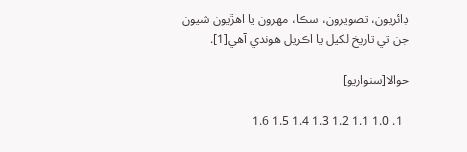ڊائريون، تصويرون، سڪا، مھرون يا اھڙيون شيون جن تي تاريخ لکيل يا اڪريل ھوندي آھي[1].

حوالا[سنواريو]

  1. 1.0 1.1 1.2 1.3 1.4 1.5 1.6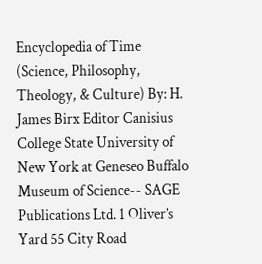Encyclopedia of Time (Science, Philosophy, Theology, & Culture) By: H. James Birx Editor Canisius College State University of New York at Geneseo Buffalo Museum of Science-- SAGE Publications Ltd. 1 Oliver’s Yard 55 City Road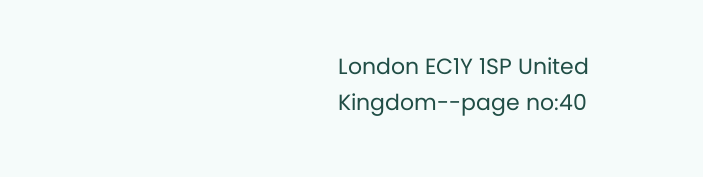London EC1Y 1SP United Kingdom--page no:40